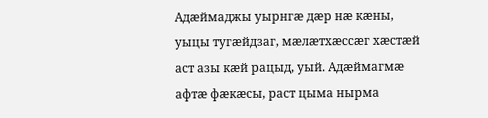Адæймаджы уырнгæ дæр нæ кæны, уыцы тугæйдзаг, мæлæтхæссæг хæстæй аст азы кæй рацыд, уый. Адæймагмæ афтæ фæкæсы, раст цыма нырма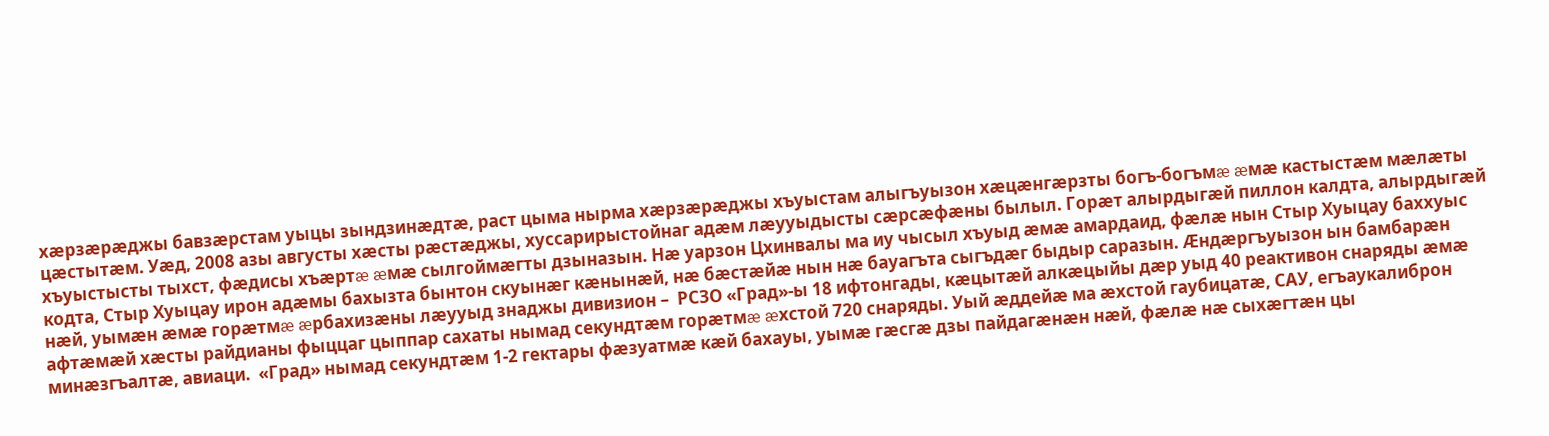хæрзæрæджы бавзæрстам уыцы зындзинæдтæ, раст цыма нырма хæрзæрæджы хъуыстам алыгъуызон хæцæнгæрзты богъ-богъмæ æмæ кастыстæм мæлæты цæстытæм. Уæд, 2008 азы августы хæсты рæстæджы, хуссарирыстойнаг адæм лæууыдысты сæрсæфæны былыл. Горæт алырдыгæй пиллон калдта, алырдыгæй хъуыстысты тыхст, фæдисы хъæртæ æмæ сылгоймæгты дзыназын. Нæ уарзон Цхинвалы ма иу чысыл хъуыд æмæ амардаид, фæлæ нын Стыр Хуыцау баххуыс кодта, Стыр Хуыцау ирон адæмы бахызта бынтон скуынæг кæнынæй, нæ бæстæйæ нын нæ бауагъта сыгъдæг быдыр саразын. Æндæргъуызон ын бамбарæн нæй, уымæн æмæ горæтмæ æрбахизæны лæууыд знаджы дивизион –  РСЗО «Град»-ы 18 ифтонгады, кæцытæй алкæцыйы дæр уыд 40 реактивон снаряды æмæ афтæмæй хæсты райдианы фыццаг цыппар сахаты нымад секундтæм горæтмæ æхстой 720 снаряды. Уый æддейæ ма æхстой гаубицатæ, САУ, егъаукалиброн минæзгъалтæ, авиаци.  «Град» нымад секундтæм 1-2 гектары фæзуатмæ кæй бахауы, уымæ гæсгæ дзы пайдагæнæн нæй, фæлæ нæ сыхæгтæн цы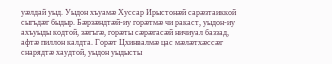уæлдай уыд. Уыдон хъуамæ Хуссар Ирыстонæй сарæзтаиккой сыгъдæг быдыр. Бæрзæндтæй-иу горæтмæ чи ракаст, уыдон-иу ахъуыды кодтой, зæгъгæ, горæты сæрæгасæй ничиуал баззад, афтæ пиллон калдта. Горæт Цхинвалмæ цас мæлæтхæссæг снарядтæ хаудтой, уыдон уыдысты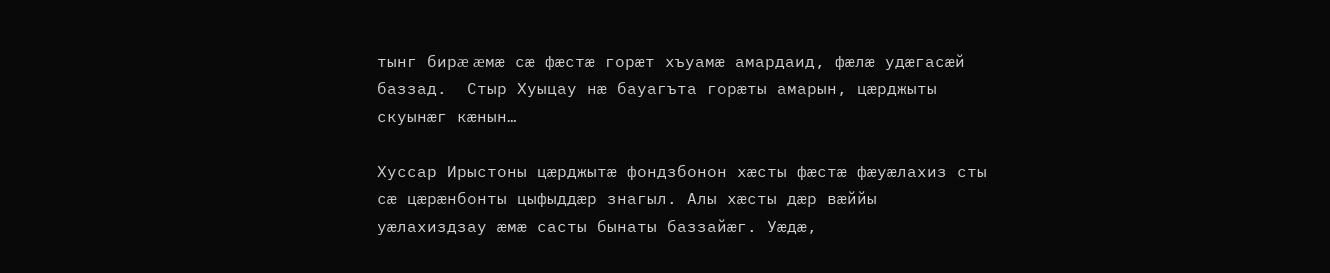тынг бирæ æмæ сæ фæстæ горæт хъуамæ амардаид, фæлæ удæгасæй баззад.  Стыр Хуыцау нæ бауагъта горæты амарын, цæрджыты скуынæг кæнын…

Хуссар Ирыстоны цæрджытæ фондзбонон хæсты фæстæ фæуæлахиз сты сæ цæрæнбонты цыфыддæр знагыл. Алы хæсты дæр вæййы уæлахиздзау æмæ састы бынаты баззайæг. Уæдæ,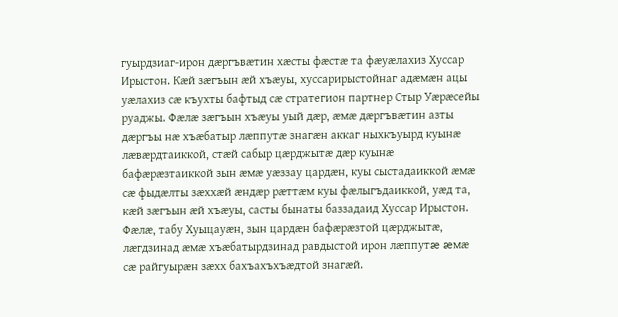гуырдзиаг-ирон дæргъвæтин хæсты фæстæ та фæуæлахиз Хуссар Ирыстон. Кæй зæгъын æй хъæуы, хуссарирыстойнаг адæмæн ацы уæлахиз сæ къухты бафтыд сæ стратегион партнер Стыр Уæрæсейы руаджы. Фæлæ зæгъын хъæуы уый дæр, æмæ дæргъвæтин азты дæргъы нæ хъæбатыр лæппутæ знагæн аккаг ныхкъуырд куынæ лæвæрдтаиккой, стæй сабыр цæрджытæ дæр куынæ бафæрæзтаиккой зын æмæ уæззау цардæн, куы сыстадаиккой æмæ сæ фыдæлты зæххæй æндæр рæттæм куы фæлыгъдаиккой, уæд та, кæй зæгъын æй хъæуы, састы бынаты баззадаид Хуссар Ирыстон. Фæлæ, табу Хуыцауæн, зын цардæн бафæрæзтой цæрджытæ, лæгдзинад æмæ хъæбатырдзинад равдыстой ирон лæппутæ æмæ сæ райгуырæн зæхх бахъахъхъæдтой знагæй.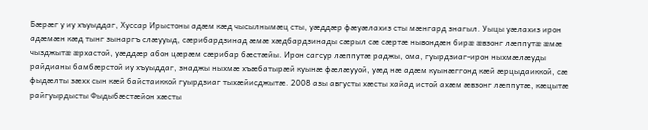Бæрæг у иу хъуыддаг, Хуссар Ирыстоны адæм кæд чысылнымæц сты, уæддæр фæуæлахиз сты мæнгард знагыл. Уыцы уæлахиз ирон адæмæн кæд тынг зынаргъ слæууыд, сæрибардзинад æмæ хæдбардзинады сæрыл сæ сæртæ нывондæн бирæ æвзонг лæппутæ æмæ чызджытæ æрхастой, уæддæр абон цæрæм сæрибар бæстæйы. Ирон сагсур лæппутæ раджы, ома, гуырдзиаг-ирон ныхмæлæуды райдианы бамбæрстой иу хъуыддаг, знаджы ныхмæ хъæбатырæй куынæ фæлæууой, уæд нæ адæм куынæггонд кæй æрцыдаиккой, сæ фыдæлты зæхх сын кæй байстаиккой гуырдзиаг тыхæйисджытæ. 2008 азы августы хæсты хайад истой ахæм æвзонг лæппутæ, кæцытæ райгуырдысты Фыдыбæстæйон хæсты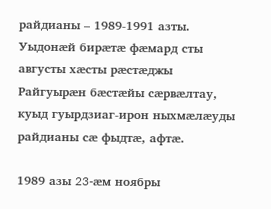райдианы – 1989-1991 азты. Уыдонæй бирæтæ фæмард сты августы хæсты рæстæджы Райгуырæн бæстæйы сæрвæлтау, куыд гуырдзиаг-ирон ныхмæлæуды райдианы сæ фыдтæ, афтæ.

1989 азы 23-æм ноябры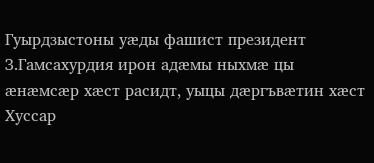Гуырдзыстоны уæды фашист президент З.Гамсахурдия ирон адæмы ныхмæ цы æнæмсæр хæст расидт, уыцы дæргъвæтин хæст Хуссар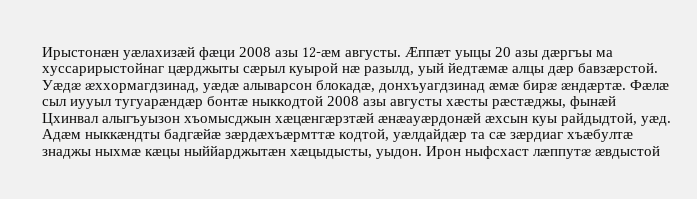Ирыстонæн уæлахизæй фæци 2008 азы 12-æм августы. Æппæт уыцы 20 азы дæргъы ма хуссарирыстойнаг цæрджыты сæрыл куырой нæ разылд, уый йедтæмæ алцы дæр бавзæрстой. Уæдæ æххормагдзинад, уæдæ алыварсон блокадæ, донхъуагдзинад æмæ бирæ æндæртæ. Фæлæ сыл иууыл тугуарæндæр бонтæ ныккодтой 2008 азы августы хæсты рæстæджы, фынæй Цхинвал алыгъуызон хъомысджын хæцæнгæрзтæй æнæауæрдонæй æхсын куы райдыдтой, уæд. Адæм ныккæндты бадгæйæ зæрдæхъæрмттæ кодтой, уæлдайдæр та сæ зæрдиаг хъæбултæ знаджы ныхмæ кæцы ныййарджытæн хæцыдысты, уыдон. Ирон ныфсхаст лæппутæ æвдыстой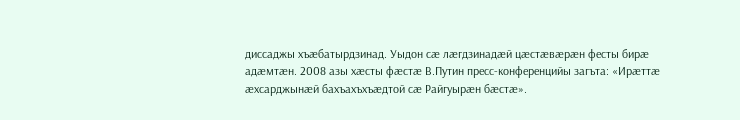диссаджы хъæбатырдзинад. Уыдон сæ лæгдзинадæй цæстæвæрæн фесты бирæ адæмтæн. 2008 азы хæсты фæстæ В.Путин пресс-конференцийы загъта: «Ирæттæ æхсарджынæй бахъахъхъæдтой сæ Райгуырæн бæстæ».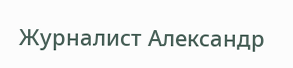Журналист Александр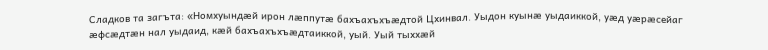Сладков та загъта: «Номхуындæй ирон лæппутæ бахъахъхъæдтой Цхинвал. Уыдон куынæ уыдаиккой, уæд уæрæсейаг æфсæдтæн нал уыдаид, кæй бахъахъхъæдтаиккой, уый. Уый тыххæй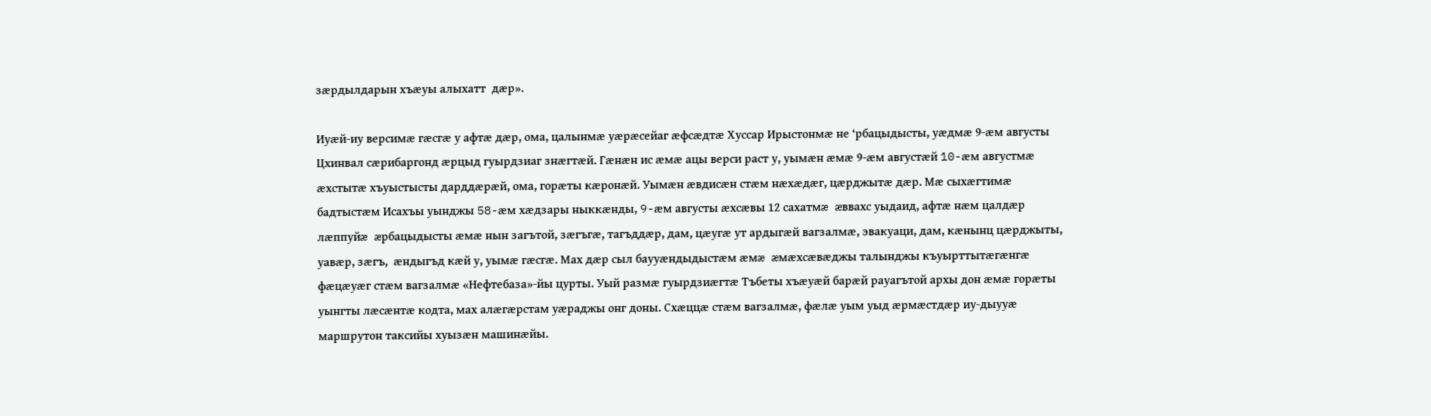зæрдылдарын хъæуы алыхатт  дæр».

Иуæй-иу версимæ гæсгæ у афтæ дæр, ома, цалынмæ уæрæсейаг æфсæдтæ Хуссар Ирыстонмæ не ‘рбацыдысты, уæдмæ 9-æм августы Цхинвал сæрибаргонд æрцыд гуырдзиаг знæгтæй. Гæнæн ис æмæ ацы верси раст у, уымæн æмæ 9-æм августæй 10-æм августмæ æхстытæ хъуыстысты дарддæрæй, ома, горæты кæронæй. Уымæн æвдисæн стæм нæхæдæг, цæрджытæ дæр. Мæ сыхæгтимæ бадтыстæм Исахъы уынджы 58-æм хæдзары ныккæнды, 9-æм августы æхсæвы 12 сахатмæ æввахс уыдаид, афтæ нæм цалдæр лæппуйæ æрбацыдысты æмæ нын загътой, зæгъгæ, тагъддæр, дам, цæугæ ут ардыгæй вагзалмæ, эвакуаци, дам, кæнынц цæрджыты, уавæр, зæгъ,  æндыгъд кæй у, уымæ гæсгæ. Мах дæр сыл баууæндыдыстæм æмæ æмæхсæвæджы талынджы къуырттытæгæнгæ фæцæуæг стæм вагзалмæ «Нефтебаза»-йы цурты. Уый размæ гуырдзиæгтæ Тъбеты хъæуæй барæй рауагътой архы дон æмæ горæты уынгты лæсæнтæ кодта, мах алæгæрстам уæраджы онг доны. Схæццæ стæм вагзалмæ, фæлæ уым уыд æрмæстдæр иу-дыууæ маршрутон таксийы хуызæн машинæйы.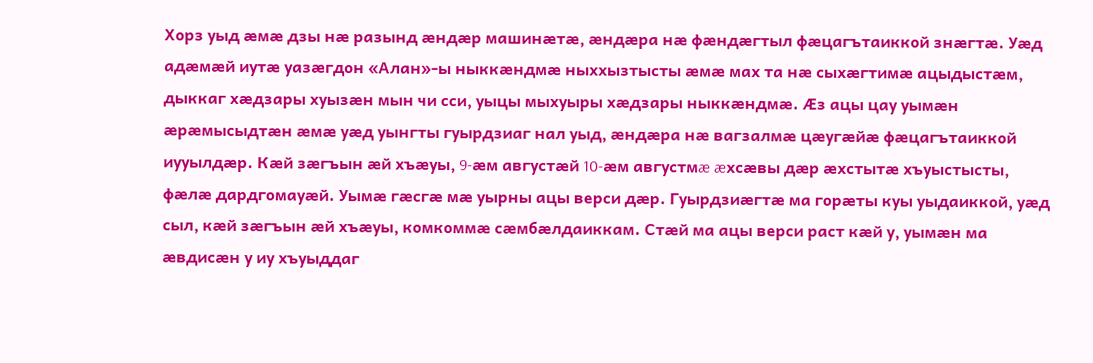Хорз уыд æмæ дзы нæ разынд æндæр машинæтæ, æндæра нæ фæндæгтыл фæцагътаиккой знæгтæ. Уæд адæмæй иутæ уазæгдон «Алан»-ы ныккæндмæ ныххызтысты æмæ мах та нæ сыхæгтимæ ацыдыстæм, дыккаг хæдзары хуызæн мын чи сси, уыцы мыхуыры хæдзары ныккæндмæ. Æз ацы цау уымæн æрæмысыдтæн æмæ уæд уынгты гуырдзиаг нал уыд, æндæра нæ вагзалмæ цæугæйæ фæцагътаиккой иууылдæр. Кæй зæгъын æй хъæуы, 9-æм августæй 10-æм августмæ æхсæвы дæр æхстытæ хъуыстысты, фæлæ дардгомауæй. Уымæ гæсгæ мæ уырны ацы верси дæр. Гуырдзиæгтæ ма горæты куы уыдаиккой, уæд сыл, кæй зæгъын æй хъæуы, комкоммæ сæмбæлдаиккам. Стæй ма ацы верси раст кæй у, уымæн ма æвдисæн у иу хъуыддаг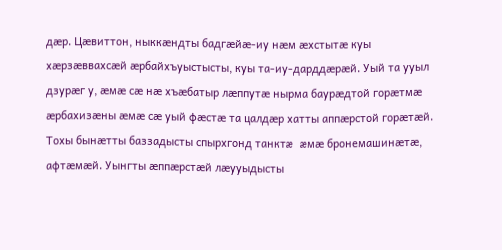дæр. Цæвиттон, ныккæндты бадгæйæ-иу нæм æхстытæ куы хæрзæввахсæй æрбайхъуыстысты, куы та-иу-дарддæрæй. Уый та ууыл дзурæг у, æмæ сæ нæ хъæбатыр лæппутæ нырма баурæдтой горæтмæ æрбахизæны æмæ сæ уый фæстæ та цалдæр хатты аппæрстой горæтæй. Тохы бынæтты баззадысты спырхгонд танктæ æмæ бронемашинæтæ, афтæмæй. Уынгты æппæрстæй лæууыдысты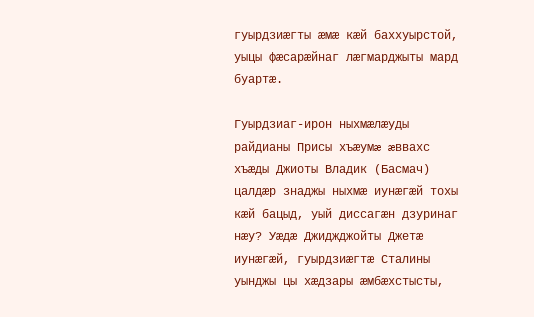гуырдзиæгты æмæ кæй баххуырстой, уыцы фæсарæйнаг лæгмарджыты мард буартæ.

Гуырдзиаг-ирон ныхмæлæуды райдианы Присы хъæумæ æввахс хъæды Джиоты Владик (Басмач) цалдæр знаджы ныхмæ иунæгæй тохы кæй бацыд, уый диссагæн дзуринаг нæу? Уæдæ Джиджджойты Джетæ иунæгæй, гуырдзиæгтæ Сталины уынджы цы хæдзары æмбæхстысты,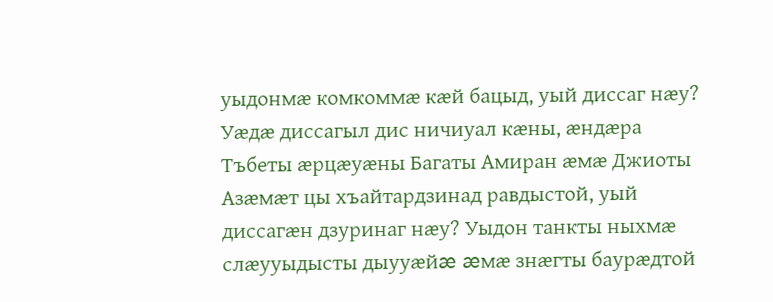уыдонмæ комкоммæ кæй бацыд, уый диссаг нæу? Уæдæ диссагыл дис ничиуал кæны, æндæра Тъбеты æрцæуæны Багаты Амиран æмæ Джиоты Азæмæт цы хъайтардзинад равдыстой, уый диссагæн дзуринаг нæу? Уыдон танкты ныхмæ слæууыдысты дыууæйæ æмæ знæгты баурæдтой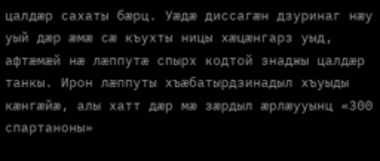цалдæр сахаты бæрц. Уæдæ диссагæн дзуринаг нæу уый дæр æмæ сæ къухты ницы хæцæнгарз уыд, афтæмæй нæ лæппутæ спырх кодтой знаджы цалдæр танкы. Ирон лæппуты хъæбатырдзинадыл хъуыды кæнгæйæ, алы хатт дæр мæ зæрдыл æрлæууынц «300 спартаноны»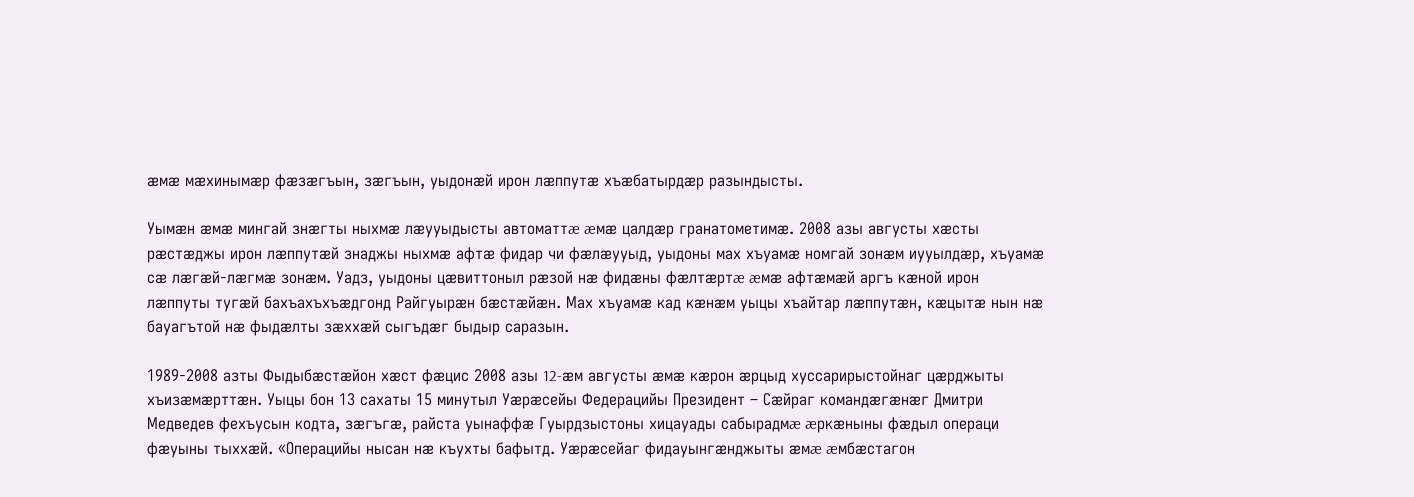æмæ мæхинымæр фæзæгъын, зæгъын, уыдонæй ирон лæппутæ хъæбатырдæр разындысты.

Уымæн æмæ мингай знæгты ныхмæ лæууыдысты автоматтæ æмæ цалдæр гранатометимæ. 2008 азы августы хæсты рæстæджы ирон лæппутæй знаджы ныхмæ афтæ фидар чи фæлæууыд, уыдоны мах хъуамæ номгай зонæм иууылдæр, хъуамæ сæ лæгæй-лæгмæ зонæм. Уадз, уыдоны цæвиттоныл рæзой нæ фидæны фæлтæртæ æмæ афтæмæй аргъ кæной ирон лæппуты тугæй бахъахъхъæдгонд Райгуырæн бæстæйæн. Мах хъуамæ кад кæнæм уыцы хъайтар лæппутæн, кæцытæ нын нæ бауагътой нæ фыдæлты зæххæй сыгъдæг быдыр саразын.

1989-2008 азты Фыдыбæстæйон хæст фæцис 2008 азы 12-æм августы æмæ кæрон æрцыд хуссарирыстойнаг цæрджыты хъизæмæрттæн. Уыцы бон 13 сахаты 15 минутыл Уæрæсейы Федерацийы Президент – Сæйраг командæгæнæг Дмитри Медведев фехъусын кодта, зæгъгæ, райста уынаффæ Гуырдзыстоны хицауады сабырадмæ æркæныны фæдыл операци фæуыны тыххæй. «Операцийы нысан нæ къухты бафытд. Уæрæсейаг фидауынгæнджыты æмæ æмбæстагон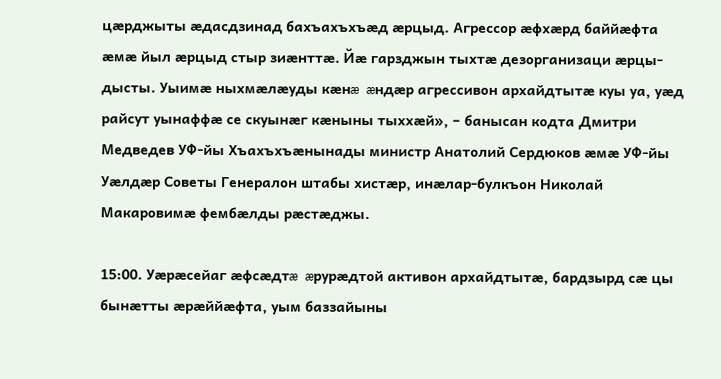цæрджыты æдасдзинад бахъахъхъæд æрцыд. Агрессор æфхæрд баййæфта æмæ йыл æрцыд стыр зиæнттæ. Йæ гарзджын тыхтæ дезорганизаци æрцы-дысты. Уыимæ ныхмæлæуды кæнæ æндæр агрессивон архайдтытæ куы уа, уæд райсут уынаффæ се скуынæг кæныны тыххæй», – банысан кодта Дмитри Медведев УФ-йы Хъахъхъæнынады министр Анатолий Сердюков æмæ УФ-йы Уæлдæр Советы Генералон штабы хистæр, инæлар-булкъон Николай Макаровимæ фембæлды рæстæджы.

15:00. Уæрæсейаг æфсæдтæ æрурæдтой активон архайдтытæ, бардзырд сæ цы бынæтты æрæййæфта, уым баззайыны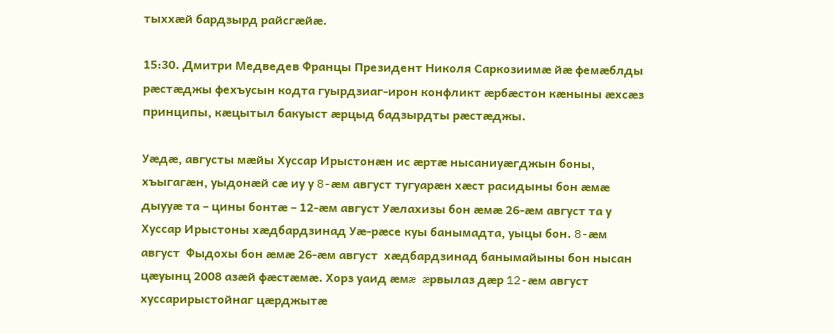тыххæй бардзырд райсгæйæ.

15:30. Дмитри Медведев Францы Президент Николя Саркозиимæ йæ фемæблды рæстæджы фехъусын кодта гуырдзиаг-ирон конфликт æрбæстон кæныны æхсæз принципы, кæцытыл бакуыст æрцыд бадзырдты рæстæджы.

Уæдæ, августы мæйы Хуссар Ирыстонæн ис æртæ нысаниуæгджын боны, хъыгагæн, уыдонæй сæ иу у 8-æм август тугуарæн хæст расидыны бон æмæ дыууæ та – цины бонтæ – 12-æм август Уæлахизы бон æмæ 26-æм август та у Хуссар Ирыстоны хæдбардзинад Уæ-рæсе куы банымадта, уыцы бон. 8-æм август  Фыдохы бон æмæ 26-æм август  хæдбардзинад банымайыны бон нысан цæуынц 2008 азæй фæстæмæ. Хорз уаид æмæ æрвылаз дæр 12-æм август хуссарирыстойнаг цæрджытæ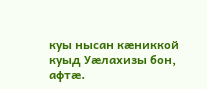куы нысан кæниккой куыд Уæлахизы бон, афтæ.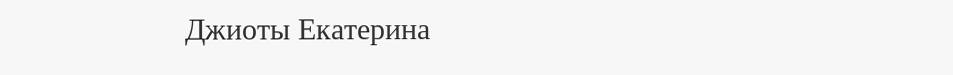Джиоты Екатерина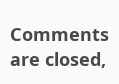Comments are closed,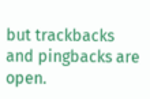but trackbacks and pingbacks are open.